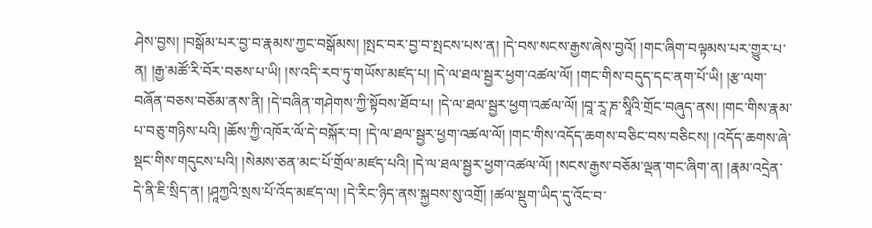ཤེས་བྱས། །བསྒོམ་པར་བྱ་བ་རྣམས་ཀྱང་བསྒོམས། །སྤང་བར་བྱ་བ་སྤངས་པས་ན། །དེ་བས་སངས་རྒྱས་ཞེས་བྱའོ། །གང་ཞིག་བལྟམས་པར་གྱུར་པ་ན། །རྒྱ་མཚོ་རི་བོར་བཅས་པ་ཡི། །ས་འདི་རབ་ཏུ་གཡོས་མཛད་པ། །དེ་ལ་ཐལ་སྦྱར་ཕྱག་འཚལ་ལོ། །གང་གིས་བདུད་དང་ནག་པོ་ཡི། །རྩ་ལག་བཞོན་བཅས་བཅོམ་ནས་ནི། །དེ་བཞིན་གཤེགས་ཀྱི་སྟོབས་ཐོབ་པ། །དེ་ལ་ཐལ་སྦྱར་ཕྱག་འཚལ་ལོ། །བཱ་རཱ་ཎ་སཱིའི་གྲོང་བཞུད་ནས། །གང་གིས་རྣམ་པ་བཅུ་གཉིས་པའི། །ཆོས་ཀྱི་འཁོར་ལོ་དེ་བསྐོར་བ། །དེ་ལ་ཐལ་སྦྱར་ཕྱག་འཚལ་ལོ། །གང་གིས་འདོད་ཆགས་བཅིང་བས་བཅིངས། །འདོད་ཆགས་ཞེ་སྡང་གིས་གདུངས་པའི། །སེམས་ཅན་མང་པོ་གྲོལ་མཛད་པའི། །དེ་ལ་ཐལ་སྦྱར་ཕྱག་འཚལ་ལོ། །སངས་རྒྱས་བཅོམ་ལྡན་གང་ཞིག་ན། །རྣམ་འདྲེན་དེ་ནི་ཇི་སྲིད་ན། །ཤཱཀྱའི་སྲས་པོ་འོད་མཛད་ལ། །དེ་རིང་ཉིད་ནས་སྐྱབས་སུ་འགྲོ། །ཚལ་སྡུག་ཡིད་དུ་འོང་བ་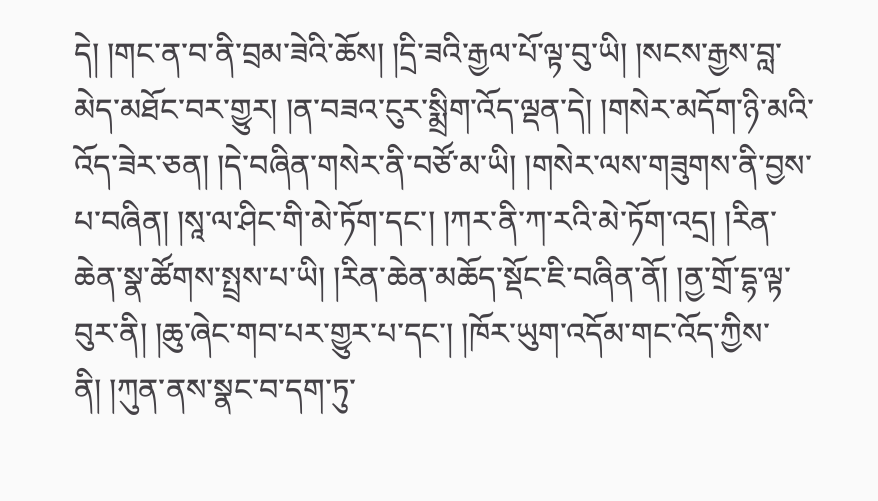དེ། །གང་ན་བ་ནི་བྲམ་ཟེའི་ཆོས། །དྲི་ཟའི་རྒྱལ་པོ་ལྟ་བུ་ཡི། །སངས་རྒྱས་བླ་མེད་མཐོང་བར་གྱུར། །ན་བཟའ་ངུར་སྨྲིག་འོད་ལྡན་དེ། །གསེར་མདོག་ཉི་མའི་འོད་ཟེར་ཅན། །དེ་བཞིན་གསེར་ནི་བཙོ་མ་ཡི། །གསེར་ལས་གཟུགས་ནི་བྱས་པ་བཞིན། །སཱ་ལ་ཤིང་གི་མེ་ཏོག་དང་། །ཀར་ནི་ཀ་རའི་མེ་ཏོག་འདྲ། །རིན་ཆེན་སྣ་ཚོགས་སྤྲས་པ་ཡི། །རིན་ཆེན་མཆོད་སྡོང་ཇི་བཞིན་ནོ། །ནྱ་གྲོ་དྷ་ལྟ་བུར་ནི། །ཆུ་ཞེང་གབ་པར་གྱུར་པ་དང་། །ཁོར་ཡུག་འདོམ་གང་འོད་ཀྱིས་ནི། །ཀུན་ནས་སྣང་བ་དག་ཏུ་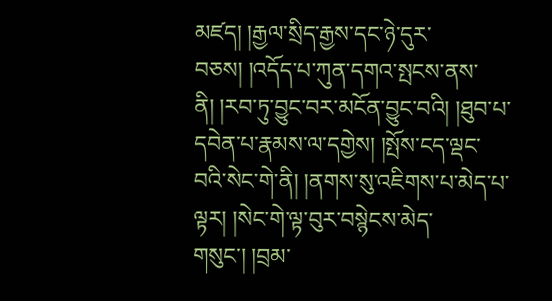མཛད། །རྒྱལ་སྲིད་རྒྱས་དང་ཉེ་དུར་བཅས། །འདོད་པ་ཀུན་དགའ་སྤངས་ནས་ནི། །རབ་ཏུ་བྱུང་བར་མངོན་བྱུང་བའི། །ཐུབ་པ་དབེན་པ་རྣམས་ལ་དགྱེས། །སྤོས་ངད་ལྡང་བའི་སེང་གེ་ནི། །ནགས་སུ་འཇིགས་པ་མེད་པ་ལྟར། །སེང་གེ་ལྟ་བུར་བསྙེངས་མེད་གསུང་། །བྲམ་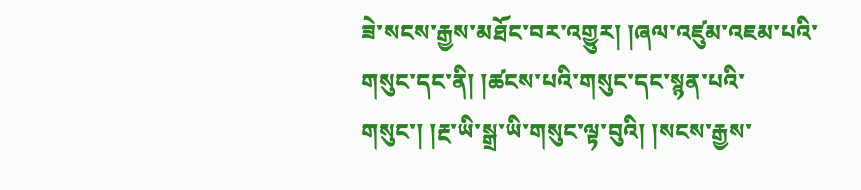ཟེ་སངས་རྒྱས་མཐོང་བར་འགྱུར། །ཞལ་འཛུམ་འཇམ་པའི་གསུང་དང་ནི། །ཚངས་པའི་གསུང་དང་སྙན་པའི་གསུང་། །རྔ་ཡི་སྒྲ་ཡི་གསུང་ལྟ་བུའི། །སངས་རྒྱས་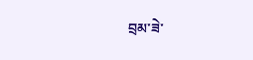བྲམ་ཟེ་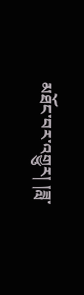མཐོང་བར་འགྱུར། །ཟླ་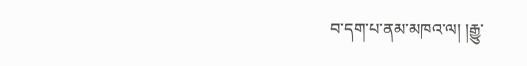བ་དག་པ་ནམ་མཁའ་ལ། །རྒྱུ་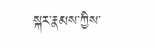སྐར་རྣམས་ཀྱིས་